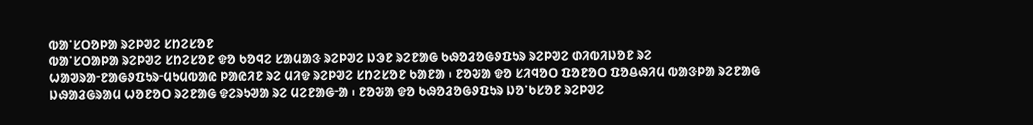ᱵᱟᱸᱥᱛᱚᱞᱟ ᱨᱮᱞᱣᱮ ᱥᱴᱮᱥᱚᱱ
ᱵᱟᱸᱥᱛᱟᱞᱟ ᱨᱮᱞᱣᱮ ᱥᱴᱮᱥᱚᱱ ᱫᱚ ᱠᱚᱧᱮ ᱥᱟᱢᱟᱝ ᱨᱮᱞᱣᱮ ᱡᱳᱱ ᱨᱮᱱᱟᱜ ᱠᱷᱚᱲᱚᱜᱽᱯᱩᱨ ᱨᱮᱞᱣᱮ ᱰᱤᱵᱤᱡᱚᱱ ᱨᱮ ᱦᱟᱣᱨᱟᱼᱱᱟᱜᱽᱯᱩᱨᱼᱢᱩᱢᱵᱟᱭ ᱞᱟᱭᱤᱱ ᱨᱮ ᱢᱤᱫ ᱨᱮᱞᱣᱮ ᱥᱴᱮᱥᱚᱱ ᱠᱟᱱᱟ ᱾ ᱱᱚᱶᱟ ᱫᱚ ᱥᱤᱧᱚᱛ ᱯᱚᱱᱚᱛ ᱯᱚᱪᱷᱤᱢ ᱵᱟᱝᱞᱟ ᱨᱮᱱᱟᱜ ᱡᱷᱟᱲᱜᱨᱟᱢ ᱦᱚᱱᱚᱛ ᱨᱮᱱᱟᱜ ᱫᱮᱨᱩᱣᱟ ᱨᱮ ᱢᱮᱱᱟᱜᱼᱟ ᱾ ᱱᱚᱶᱟ ᱫᱚ ᱠᱷᱚᱲᱚᱜᱽᱯᱩᱨ ᱡᱚᱸᱠᱥᱚᱱ ᱨᱮᱞᱣᱮ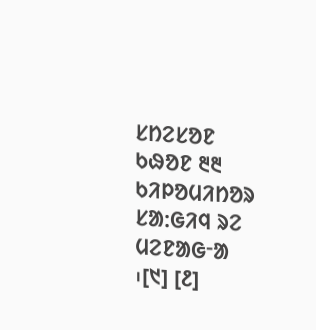ᱥᱴᱮᱥᱚᱱ ᱠᱷᱚᱱ ᱓᱓ ᱠᱤᱞᱚᱢᱤᱴᱚᱨ ᱥᱟᱺᱜᱤᱧ ᱨᱮ ᱢᱮᱱᱟᱜᱼᱟ ᱾[᱑] [᱒]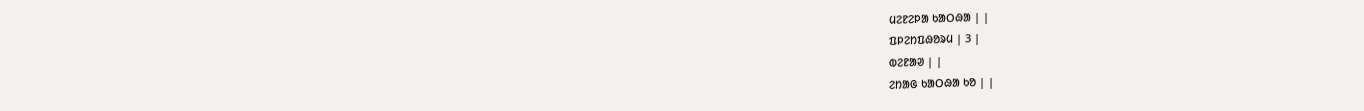ᱢᱮᱱᱮᱞᱟ ᱠᱟᱛᱷᱟ | |
ᱯᱞᱮᱴᱯᱷᱚᱨᱢ | 3 |
ᱵᱮᱱᱟᱣ | |
ᱮᱴᱟᱜ ᱠᱟᱛᱷᱟ ᱠᱚ | |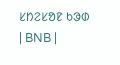ᱥᱴᱮᱥᱚᱱ ᱠᱳᱰ | BNB |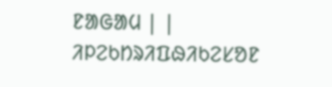ᱱᱟᱜᱟᱢ | |
ᱤᱞᱮᱠᱴᱨᱤᱯᱷᱤᱠᱮᱥᱚᱱ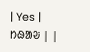| Yes |
ᱴᱷᱟᱶ | |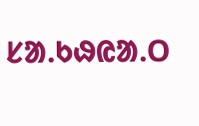ᱥᱟ.ᱠᱷᱭᱟ.ᱛ